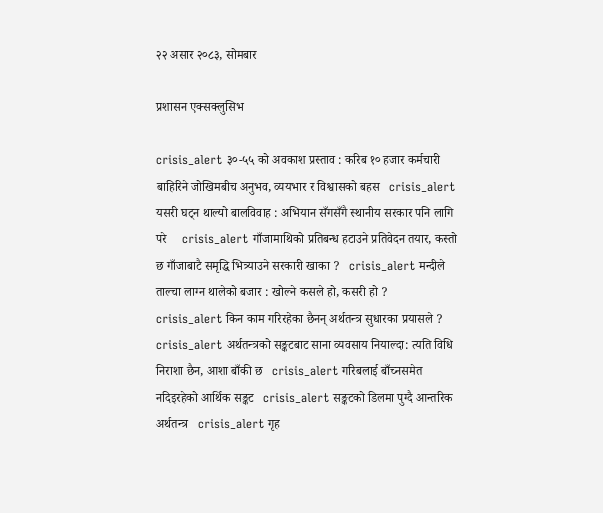२२ असार २०८३, सोमबार

प्रशासन एक्सक्लुसिभ

crisis_alert ३०-५५ को अवकाश प्रस्ताव : करिब १० हजार कर्मचारी बाहिरिने जोखिमबीच अनुभव, व्ययभार र विश्वासको बहस   crisis_alert यसरी घट्न थाल्यो बालविवाह : अभियान सँगसँगै स्थानीय सरकार पनि लागि परे     crisis_alert गाँजामाथिको प्रतिबन्ध हटाउने प्रतिवेदन तयार, कस्तो छ गाँजाबाटै समृद्धि भित्र्याउने सरकारी खाका ?   crisis_alert मन्दीले ताल्चा लाग्न थालेको बजार : खोल्ने कसले हो, कसरी हो ?   crisis_alert किन काम गरिरहेका छैनन् अर्थतन्त्र सुधारका प्रयासले ?   crisis_alert अर्थतन्त्रको सङ्कटबाट साना व्यवसाय नियाल्दा: त्यति विधि निराशा छैन, आशा बाँकी छ   crisis_alert गरिबलाई बाँच्नसमेत नदिइरहेको आर्थिक सङ्कट   crisis_alert सङ्कटको डिलमा पुग्दै आन्तरिक अर्थतन्त्र   crisis_alert गृह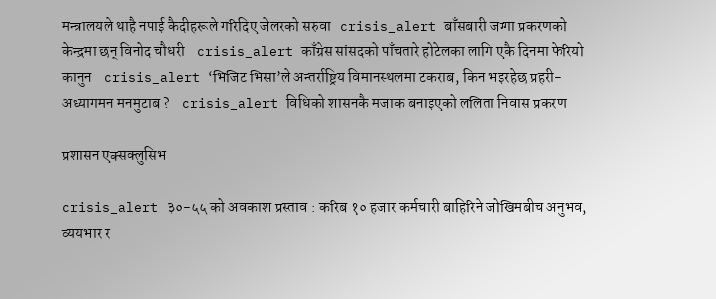मन्त्रालयले थाहै नपाई कैदीहरूले गरिदिए जेलरको सरुवा   crisis_alert बाँसबारी जग्गा प्रकरणको केन्द्रमा छन् विनोद चौधरी    crisis_alert काँग्रेस सांसदको पाँचतारे होटेलका लागि एकै दिनमा फेरियो कानुन    crisis_alert ‘भिजिट भिसा’ले अन्तर्राष्ट्रिय विमानस्थलमा टकराब, किन भइरहेछ प्रहरी-अध्यागमन मनमुटाब ?    crisis_alert विधिको शासनकै मजाक बनाइएको ललिता निवास प्रकरण

प्रशासन एक्सक्लुसिभ

crisis_alert ३०-५५ को अवकाश प्रस्ताव : करिब १० हजार कर्मचारी बाहिरिने जोखिमबीच अनुभव, व्ययभार र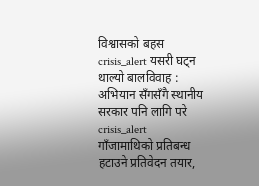विश्वासको बहस   crisis_alert यसरी घट्न थाल्यो बालविवाह : अभियान सँगसँगै स्थानीय सरकार पनि लागि परे     crisis_alert गाँजामाथिको प्रतिबन्ध हटाउने प्रतिवेदन तयार,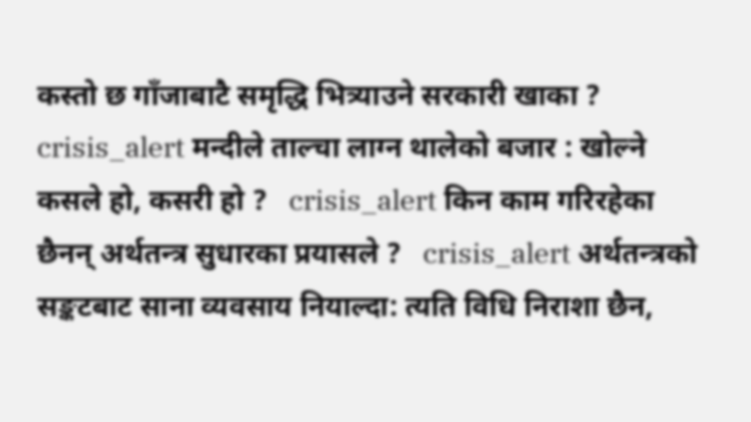कस्तो छ गाँजाबाटै समृद्धि भित्र्याउने सरकारी खाका ?   crisis_alert मन्दीले ताल्चा लाग्न थालेको बजार : खोल्ने कसले हो, कसरी हो ?   crisis_alert किन काम गरिरहेका छैनन् अर्थतन्त्र सुधारका प्रयासले ?   crisis_alert अर्थतन्त्रको सङ्कटबाट साना व्यवसाय नियाल्दा: त्यति विधि निराशा छैन,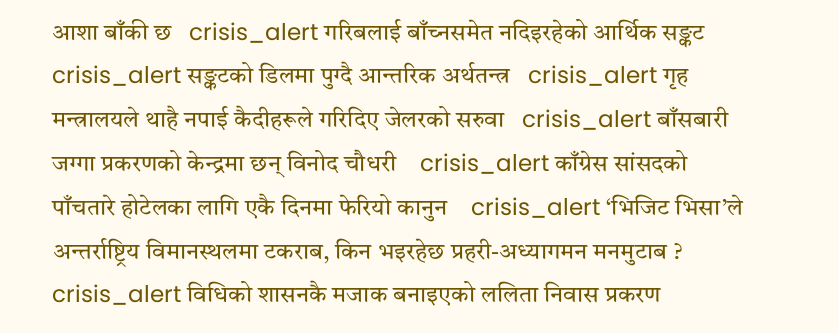आशा बाँकी छ   crisis_alert गरिबलाई बाँच्नसमेत नदिइरहेको आर्थिक सङ्कट   crisis_alert सङ्कटको डिलमा पुग्दै आन्तरिक अर्थतन्त्र   crisis_alert गृह मन्त्रालयले थाहै नपाई कैदीहरूले गरिदिए जेलरको सरुवा   crisis_alert बाँसबारी जग्गा प्रकरणको केन्द्रमा छन् विनोद चौधरी    crisis_alert काँग्रेस सांसदको पाँचतारे होटेलका लागि एकै दिनमा फेरियो कानुन    crisis_alert ‘भिजिट भिसा’ले अन्तर्राष्ट्रिय विमानस्थलमा टकराब, किन भइरहेछ प्रहरी-अध्यागमन मनमुटाब ?    crisis_alert विधिको शासनकै मजाक बनाइएको ललिता निवास प्रकरण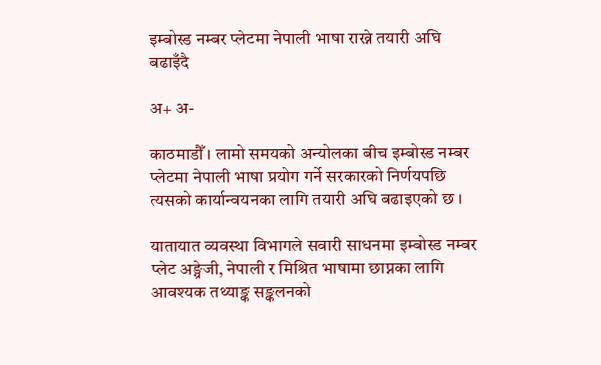इम्बोस्ड नम्बर प्लेटमा नेपाली भाषा राख्ने तयारी अघि बढाइँदै

अ+ अ-

काठमाडौँ । लामो समयको अन्योलका बीच इम्बोस्ड नम्बर प्लेटमा नेपाली भाषा प्रयोग गर्ने सरकारको निर्णयपछि त्यसको कार्यान्वयनका लागि तयारी अघि बढाइएको छ ।

यातायात व्यवस्था विभागले सवारी साधनमा इम्बोस्ड नम्बर प्लेट अङ्ग्रेजी, नेपाली र मिश्रित भाषामा छाप्नका लागि आवश्यक तथ्याङ्क सङ्कलनको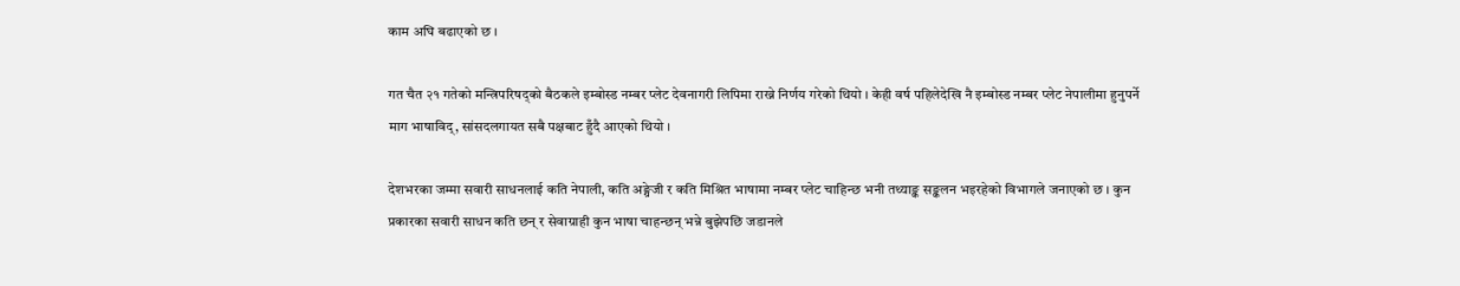काम अघि बढाएको छ ।

गत चैत २१ गतेको मन्त्रिपरिषद्को बैठकले इम्बोस्ड नम्बर प्लेट देवनागरी लिपिमा राख्ने निर्णय गरेको थियो । केही वर्ष पहिलेदेखि नै इम्बोस्ड नम्बर प्लेट नेपालीमा हुनुपर्ने माग भाषाविद्, सांसदलगायत सबै पक्षबाट हुँदै आएको थियो ।

देशभरका जम्मा सवारी साधनलाई कति नेपाली, कति अङ्ग्रेजी र कति मिश्रित भाषामा नम्बर प्लेट चाहिन्छ भनी तथ्याङ्क सङ्कलन भइरहेको विभागले जनाएको छ । कुन प्रकारका सवारी साधन कति छन् र सेवाग्राही कुन भाषा चाहन्छन् भन्ने बुझेपछि जडानले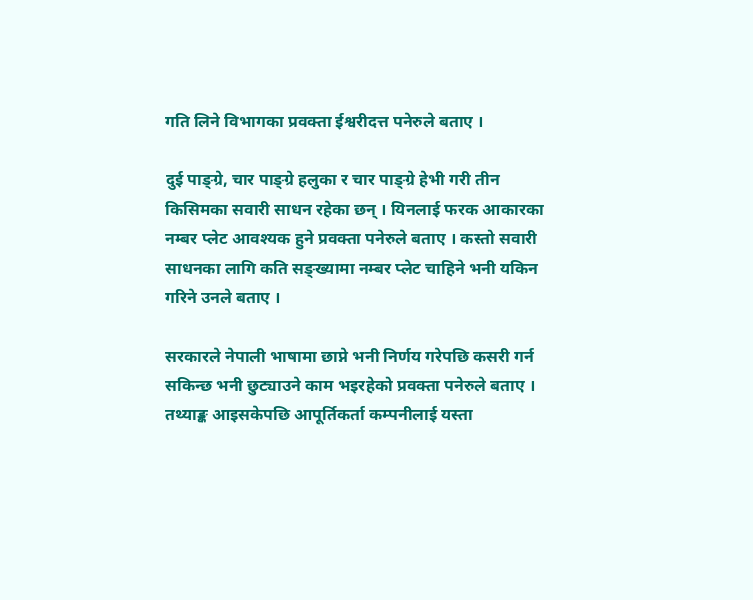गति लिने विभागका प्रवक्ता ईश्वरीदत्त पनेरुले बताए ।

दुई पाङ्ग्रे, चार पाङ्ग्रे हलुका र चार पाङ्ग्रे हेभी गरी तीन किसिमका सवारी साधन रहेका छन् । यिनलाई फरक आकारका नम्बर प्लेट आवश्यक हुने प्रवक्ता पनेरुले बताए । कस्तो सवारी साधनका लागि कति सङ्ख्यामा नम्बर प्लेट चाहिने भनी यकिन गरिने उनले बताए ।

सरकारले नेपाली भाषामा छाप्ने भनी निर्णय गरेपछि कसरी गर्न सकिन्छ भनी छुट्याउने काम भइरहेको प्रवक्ता पनेरुले बताए । तथ्याङ्क आइसकेपछि आपूर्तिकर्ता कम्पनीलाई यस्ता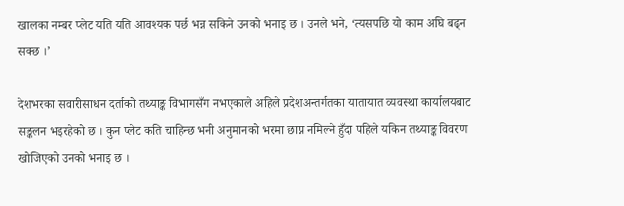खालका नम्बर प्लेट यति यति आवश्यक पर्छ भन्न सकिने उनको भनाइ छ । उनले भने, ‘त्यसपछि यो काम अघि बढ्न सक्छ ।’

देशभरका सवारीसाधन दर्ताको तथ्याङ्क विभागसँग नभएकाले अहिले प्रदेशअन्तर्गतका यातायात व्यवस्था कार्यालयबाट सङ्कलन भइरहेको छ । कुन प्लेट कति चाहिन्छ भनी अनुमानको भरमा छाप्न नमिल्ने हुँदा पहिले यकिन तथ्याङ्क विवरण खोजिएको उनको भनाइ छ ।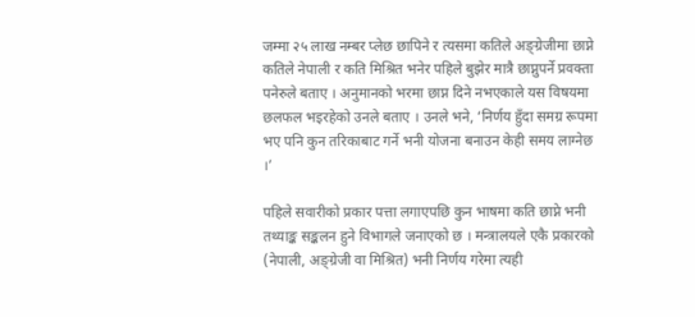जम्मा २५ लाख नम्बर प्लेछ छापिने र त्यसमा कतिले अङ्ग्रेजीमा छाप्ने कतिले नेपाली र कति मिश्रित भनेर पहिले बुझेर मात्रै छाप्नुपर्ने प्रवक्ता पनेरुले बताए । अनुमानको भरमा छाप्न दिने नभएकाले यस विषयमा छलफल भइरहेको उनले बताए । उनले भने, ‘निर्णय हुँदा समग्र रूपमा भए पनि कुन तरिकाबाट गर्ने भनी योजना बनाउन केही समय लाग्नेछ ।’

पहिले सवारीको प्रकार पत्ता लगाएपछि कुन भाषमा कति छाप्ने भनी तथ्याङ्क सङ्कलन हुने विभागले जनाएको छ । मन्त्रालयले एकै प्रकारको (नेपाली, अङ्ग्रेजी वा मिश्रित) भनी निर्णय गरेमा त्यही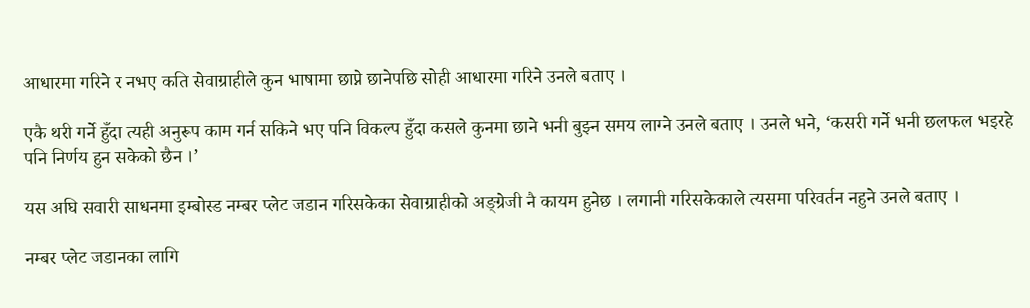आधारमा गरिने र नभए कति सेवाग्राहीले कुन भाषामा छाप्ने छानेपछि सोही आधारमा गरिने उनले बताए ।

एकै थरी गर्ने हुँदा त्यही अनुरूप काम गर्न सकिने भए पनि विकल्प हुँदा कसले कुनमा छाने भनी बुझ्न समय लाग्ने उनले बताए । उनले भने, ‘कसरी गर्ने भनी छलफल भइरहे पनि निर्णय हुन सकेको छैन ।’

यस अघि सवारी साधनमा इम्बोस्ड नम्बर प्लेट जडान गरिसकेका सेवाग्राहीको अङ्ग्रेजी नै कायम हुनेछ । लगानी गरिसकेकाले त्यसमा परिवर्तन नहुने उनले बताए ।

नम्बर प्लेट जडानका लागि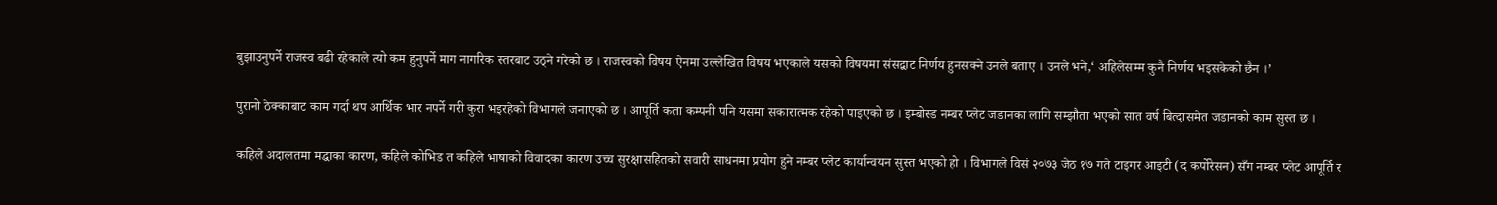बुझाउनुपर्ने राजस्व बढी रहेकाले त्यो कम हुनुपर्ने माग नागरिक स्तरबाट उठ्ने गरेको छ । राजस्वको विषय ऐनमा उल्लेखित विषय भएकाले यसको विषयमा संसद्बाट निर्णय हुनसक्ने उनले बताए । उनले भने,‘ अहिलेसम्म कुनै निर्णय भइसकेको छैन ।’

पुरानो ठेक्काबाट काम गर्दा थप आर्थिक भार नपर्ने गरी कुरा भइरहेको विभागले जनाएको छ । आपूर्ति कता कम्पनी पनि यसमा सकारात्मक रहेको पाइएको छ । इम्बोस्ड नम्बर प्लेट जडानका लागि सम्झौता भएको सात वर्ष बित्दासमेत जडानको काम सुस्त छ ।

कहिले अदालतमा मद्धाका कारण, कहिले कोभिड त कहिले भाषाको विवादका कारण उच्च सुरक्षासहितको सवारी साधनमा प्रयोग हुने नम्बर प्लेट कार्यान्वयन सुस्त भएको हो । विभागले विसं २०७३ जेठ १७ गते टाइगर आइटी (द कर्पोरेसन) सँग नम्बर प्लेट आपूर्ति र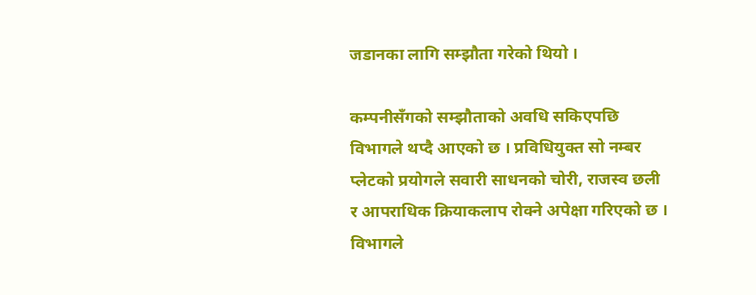जडानका लागि सम्झौता गरेको थियो ।

कम्पनीसँगको सम्झौताको अवधि सकिएपछि विभागले थप्दै आएको छ । प्रविधियुक्त सो नम्बर प्लेटको प्रयोगले सवारी साधनको चोरी, राजस्व छली र आपराधिक क्रियाकलाप रोक्ने अपेक्षा गरिएको छ । विभागले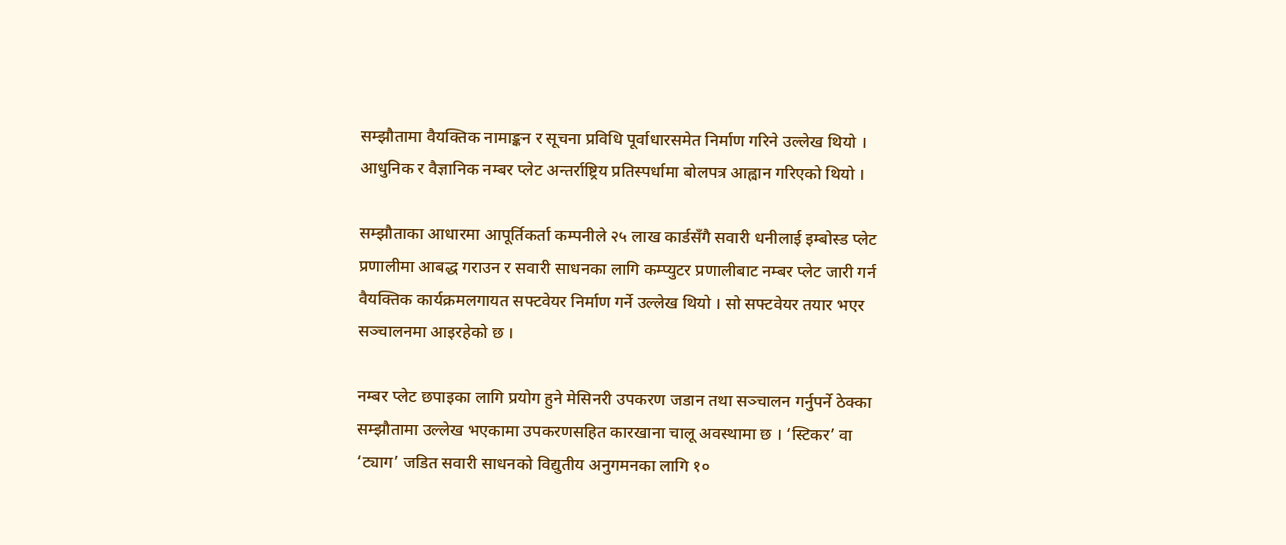सम्झौतामा वैयक्तिक नामाङ्कन र सूचना प्रविधि पूर्वाधारसमेत निर्माण गरिने उल्लेख थियो । आधुनिक र वैज्ञानिक नम्बर प्लेट अन्तर्राष्ट्रिय प्रतिस्पर्धामा बोलपत्र आह्वान गरिएको थियो ।

सम्झौताका आधारमा आपूर्तिकर्ता कम्पनीले २५ लाख कार्डसँगै सवारी धनीलाई इम्बोस्ड प्लेट प्रणालीमा आबद्ध गराउन र सवारी साधनका लागि कम्प्युटर प्रणालीबाट नम्बर प्लेट जारी गर्न वैयक्तिक कार्यक्रमलगायत सफ्टवेयर निर्माण गर्ने उल्लेख थियो । सो सफ्टवेयर तयार भएर सञ्चालनमा आइरहेको छ ।

नम्बर प्लेट छपाइका लागि प्रयोग हुने मेसिनरी उपकरण जडान तथा सञ्चालन गर्नुपर्ने ठेक्का सम्झौतामा उल्लेख भएकामा उपकरणसहित कारखाना चालू अवस्थामा छ । ‘स्टिकर’ वा ‘ट्याग’ जडित सवारी साधनको विद्युतीय अनुगमनका लागि १०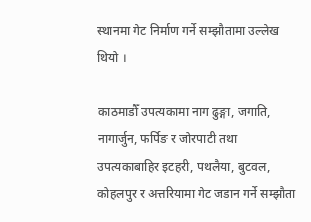स्थानमा गेट निर्माण गर्ने सम्झौतामा उल्लेख थियो ।

काठमाडौँ उपत्यकामा नाग ढुङ्गा, जगाति, नागार्जुन, फर्पिङ र जोरपाटी तथा उपत्यकाबाहिर इटहरी, पथलैया, बुटवल, कोहलपुर र अत्तरियामा गेट जडान गर्ने सम्झौता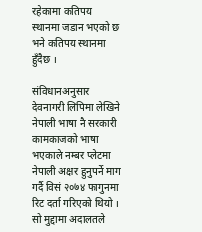रहेकामा कतिपय स्थानमा जडान भएको छ भने कतिपय स्थानमा हुँदैछ ।

संविधानअनुसार देवनागरी लिपिमा लेखिने नेपाली भाषा नै सरकारी कामकाजको भाषा भएकाले नम्बर प्लेटमा नेपाली अक्षर हुनुपर्ने माग गर्दै विसं २०७४ फागुनमा रिट दर्ता गरिएको थियो । सो मुद्दामा अदालतले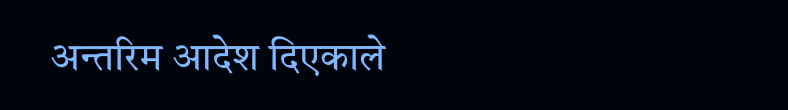अन्तरिम आदेश दिएकाले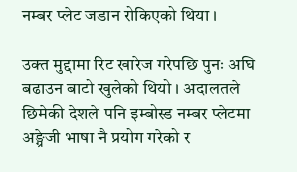नम्बर प्लेट जडान रोकिएको थिया ।

उक्त मुद्दामा रिट खारेज गरेपछि पुनः अघि बढाउन बाटो खुलेको थियो । अदालतले छिमेकी देशले पनि इम्बोस्ड नम्बर प्लेटमा अङ्ग्रेजी भाषा नै प्रयोग गरेको र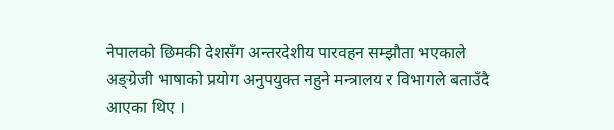नेपालको छिमकी देशसँग अन्तरदेशीय पारवहन सम्झौता भएकाले अङ्ग्रेजी भाषाको प्रयोग अनुपयुक्त नहुने मन्त्रालय र विभागले बताउँदै आएका थिए ।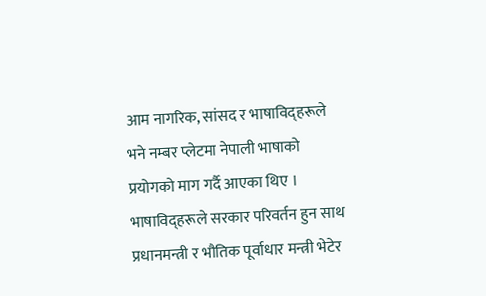आम नागरिक, सांसद र भाषाविद्हरूले भने नम्बर प्लेटमा नेपाली भाषाको प्रयोगको माग गर्दै आएका थिए । भाषाविद्हरूले सरकार परिवर्तन हुन साथ प्रधानमन्त्री र भौतिक पूर्वाधार मन्त्री भेटेर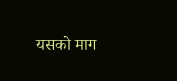यसको माग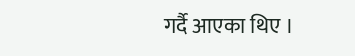गर्दै आएका थिए ।